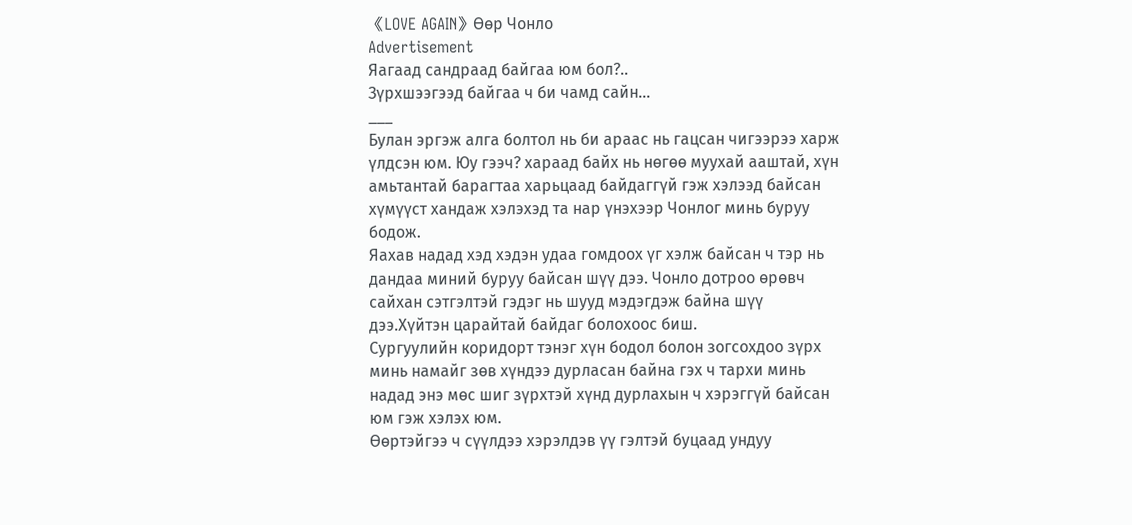《LOVE AGAIN》Өөр Чонло
Advertisement
Яагаад сандраад байгаа юм бол?..
Зүрхшээгээд байгаа ч би чамд сайн...
___
Булан эргэж алга болтол нь би араас нь гацсан чигээрээ харж үлдсэн юм. Юу гээч? хараад байх нь нөгөө муухай ааштай, хүн амьтантай барагтаа харьцаад байдаггүй гэж хэлээд байсан хүмүүст хандаж хэлэхэд та нар үнэхээр Чонлог минь буруу бодож.
Яахав надад хэд хэдэн удаа гомдоох үг хэлж байсан ч тэр нь дандаа миний буруу байсан шүү дээ. Чонло дотроо өрөвч сайхан сэтгэлтэй гэдэг нь шууд мэдэгдэж байна шүү дээ.Хүйтэн царайтай байдаг болохоос биш.
Сургуулийн коридорт тэнэг хүн бодол болон зогсохдоо зүрх минь намайг зөв хүндээ дурласан байна гэх ч тархи минь надад энэ мөс шиг зүрхтэй хүнд дурлахын ч хэрэггүй байсан юм гэж хэлэх юм.
Өөртэйгээ ч сүүлдээ хэрэлдэв үү гэлтэй буцаад ундуу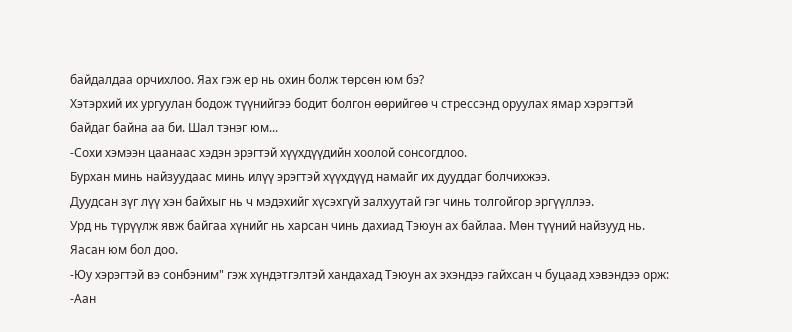байдалдаа орчихлоо. Яах гэж ер нь охин болж төрсөн юм бэ?
Хэтэрхий их ургуулан бодож түүнийгээ бодит болгон өөрийгөө ч стрессэнд оруулах ямар хэрэгтэй байдаг байна аа би. Шал тэнэг юм...
-Сохи хэмээн цаанаас хэдэн эрэгтэй хүүхдүүдийн хоолой сонсогдлоо.
Бурхан минь найзуудаас минь илүү эрэгтэй хүүхдүүд намайг их дууддаг болчихжээ.
Дуудсан зүг лүү хэн байхыг нь ч мэдэхийг хүсэхгүй залхуутай гэг чинь толгойгор эргүүллээ.
Урд нь түрүүлж явж байгаа хүнийг нь харсан чинь дахиад Тэюун ах байлаа. Мөн түүний найзууд нь. Яасан юм бол доо.
-Юу хэрэгтэй вэ сонбэним" гэж хүндэтгэлтэй хандахад Тэюун ах эхэндээ гайхсан ч буцаад хэвэндээ орж:
-Аан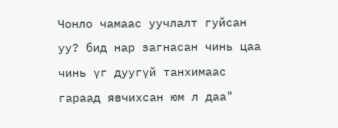Чонло чамаас уучлалт гуйсан уу? бид нар загнасан чинь цаа чинь үг дуугүй танхимаас гараад явчихсан юм л даа"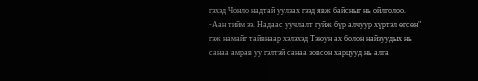гэхэд Чонло надтай уулзах гээд явж байсныг нь ойлголоо.
-Аан тийм ээ. Надаас уучлалт гуйж бүр алчуур хүртэл өгсөн" гэж намайг тайвнаар хэлэхэд Тэюун ах болон найзуудых нь санаа амрав уу гэлтэй санаа зовсон харцууд нь алга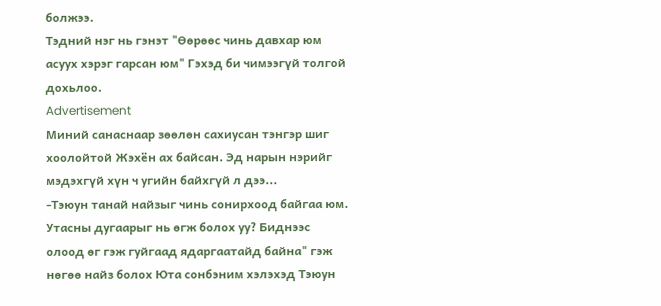болжээ.
Тэдний нэг нь гэнэт "Өөрөөс чинь давхар юм асуух хэрэг гарсан юм" Гэхэд би чимээгүй толгой дохьлоо.
Advertisement
Миний санаснаар зөөлөн сахиусан тэнгэр шиг хоолойтой Жэхён ах байсан. Эд нарын нэрийг мэдэхгүй хүн ч угийн байхгүй л дээ...
-Тэюун танай найзыг чинь сонирхоод байгаа юм. Утасны дугаарыг нь өгж болох уу? Биднээс олоод өг гэж гуйгаад ядаргаатайд байна" гэж нөгөө найз болох Юта сонбэним хэлэхэд Тэюун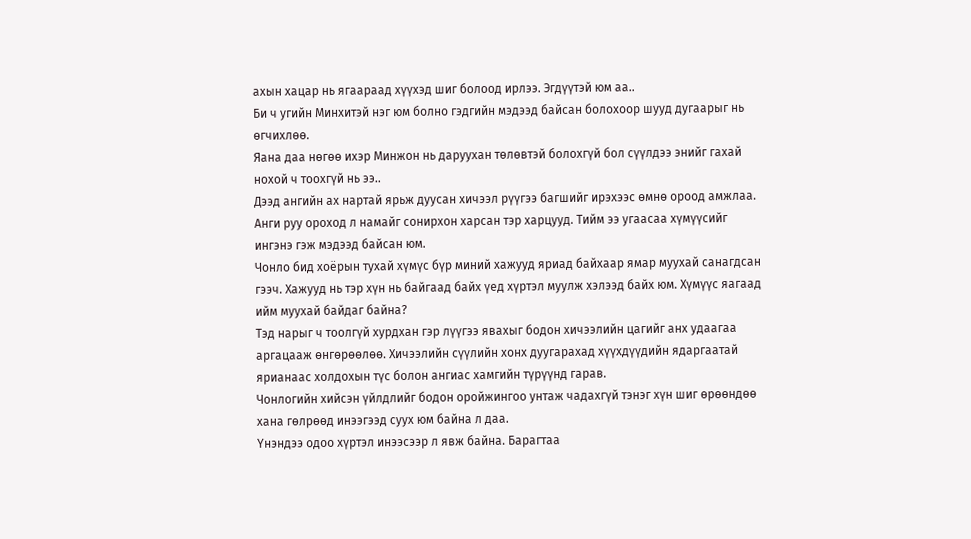ахын хацар нь ягаараад хүүхэд шиг болоод ирлээ. Эгдүүтэй юм аа..
Би ч угийн Минхитэй нэг юм болно гэдгийн мэдээд байсан болохоор шууд дугаарыг нь өгчихлөө.
Яана даа нөгөө ихэр Минжон нь даруухан төлөвтэй болохгүй бол сүүлдээ энийг гахай нохой ч тоохгүй нь ээ..
Дээд ангийн ах нартай ярьж дуусан хичээл рүүгээ багшийг ирэхээс өмнө ороод амжлаа.
Анги руу ороход л намайг сонирхон харсан тэр харцууд. Тийм ээ угаасаа хүмүүсийг ингэнэ гэж мэдээд байсан юм.
Чонло бид хоёрын тухай хүмүс бүр миний хажууд яриад байхаар ямар муухай санагдсан гээч. Хажууд нь тэр хүн нь байгаад байх үед хүртэл муулж хэлээд байх юм. Хүмүүс яагаад ийм муухай байдаг байна?
Тэд нарыг ч тоолгүй хурдхан гэр лүүгээ явахыг бодон хичээлийн цагийг анх удаагаа аргацааж өнгөрөөлөө. Хичээлийн сүүлийн хонх дуугарахад хүүхдүүдийн ядаргаатай ярианаас холдохын түс болон ангиас хамгийн түрүүнд гарав.
Чонлогийн хийсэн үйлдлийг бодон оройжингоо унтаж чадахгүй тэнэг хүн шиг өрөөндөө хана гөлрөөд инээгээд суух юм байна л даа.
Үнэндээ одоо хүртэл инээсээр л явж байна. Барагтаа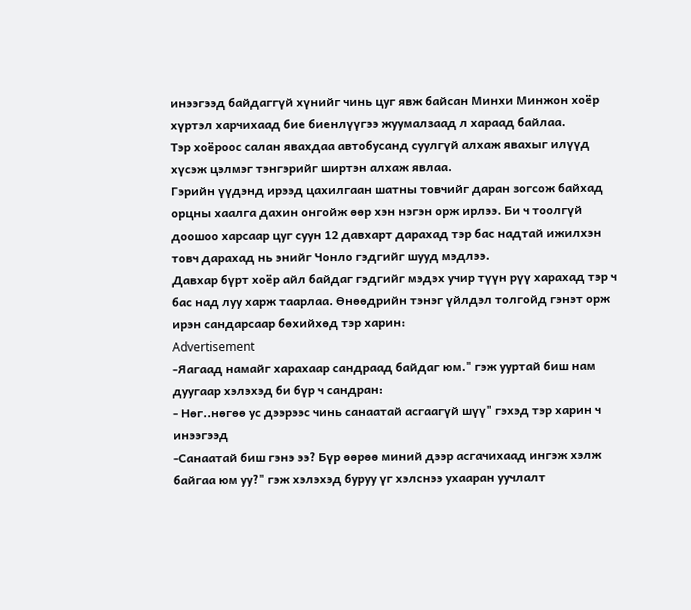инээгээд байдаггүй хүнийг чинь цуг явж байсан Минхи Минжон хоёр хүртэл харчихаад бие биенлүүгээ жуумалзаад л хараад байлаа.
Тэр хоёроос салан явахдаа автобусанд суулгүй алхаж явахыг илүүд хүсэж цэлмэг тэнгэрийг ширтэн алхаж явлаа.
Гэрийн үүдэнд ирээд цахилгаан шатны товчийг даран зогсож байхад орцны хаалга дахин онгойж өөр хэн нэгэн орж ирлээ. Би ч тоолгүй доошоо харсаар цуг суун 12 давхарт дарахад тэр бас надтай ижилхэн товч дарахад нь энийг Чонло гэдгийг шууд мэдлээ.
Давхар бүрт хоёр айл байдаг гэдгийг мэдэх учир түүн рүү харахад тэр ч бас над луу харж таарлаа. Өнөөдрийн тэнэг үйлдэл толгойд гэнэт орж ирэн сандарсаар бөхийхөд тэр харин:
Advertisement
-Яагаад намайг харахаар сандраад байдаг юм." гэж ууртай биш нам дуугаар хэлэхэд би бүр ч сандран:
- Нөг..нөгөө ус дээрээс чинь санаатай асгаагүй шүү" гэхэд тэр харин ч инээгээд
-Санаатай биш гэнэ ээ? Бүр өөрөө миний дээр асгачихаад ингэж хэлж байгаа юм уу?" гэж хэлэхэд буруу үг хэлснээ ухааран уучлалт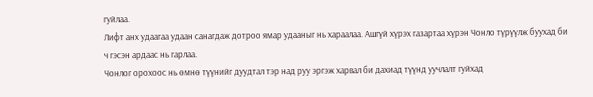гуйлаа.
Лифт анх удаагаа удаан санагдаж дотроо ямар удааныг нь хараалаа. Ашгүй хүрэх газартаа хүрэн Чонло түрүүлж буухад би ч гэсэн ардаас нь гарлаа.
Чонлог орохоос нь өмнө түүнийг дуудтал тэр над руу эргэж харвал би дахиад түүнд уучлалт гуйхад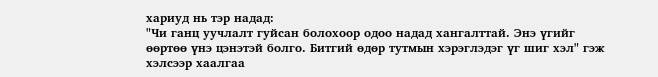хариуд нь тэр надад:
"Чи ганц уучлалт гуйсан болохоор одоо надад хангалттай. Энэ үгийг өөртөө үнэ цэнэтэй болго. Битгий өдөр тутмын хэрэглэдэг үг шиг хэл" гэж хэлсээр хаалгаа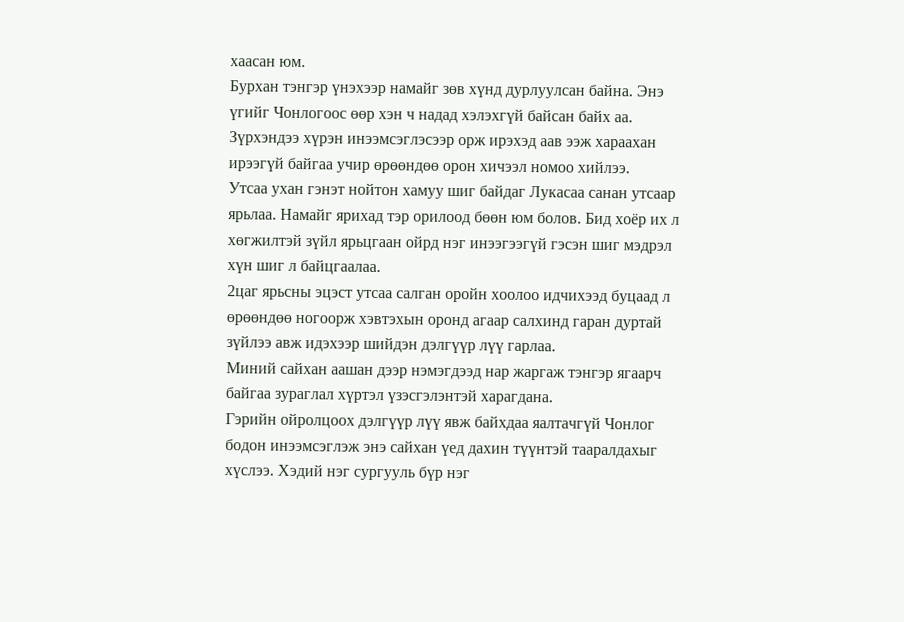хаасан юм.
Бурхан тэнгэр үнэхээр намайг зөв хүнд дурлуулсан байна. Энэ үгийг Чонлогоос өөр хэн ч надад хэлэхгүй байсан байх аа.
Зүрхэндээ хүрэн инээмсэглэсээр орж ирэхэд аав ээж хараахан ирээгүй байгаа учир өрөөндөө орон хичээл номоо хийлээ.
Утсаа ухан гэнэт нойтон хамуу шиг байдаг Лукасаа санан утсаар ярьлаа. Намайг ярихад тэр орилоод бөөн юм болов. Бид хоёр их л хөгжилтэй зүйл ярьцгаан ойрд нэг инээгээгүй гэсэн шиг мэдрэл хүн шиг л байцгаалаа.
2цаг ярьсны эцэст утсаа салган оройн хоолоо идчихээд буцаад л өрөөндөө ногоорж хэвтэхын оронд агаар салхинд гаран дуртай зүйлээ авж идэхээр шийдэн дэлгүүр лүү гарлаа.
Миний сайхан аашан дээр нэмэгдээд нар жаргаж тэнгэр ягаарч байгаа зураглал хүртэл үзэсгэлэнтэй харагдана.
Гэрийн ойролцоох дэлгүүр лүү явж байхдаа яалтачгүй Чонлог бодон инээмсэглэж энэ сайхан үед дахин түүнтэй тааралдахыг хүслээ. Хэдий нэг сургууль бүр нэг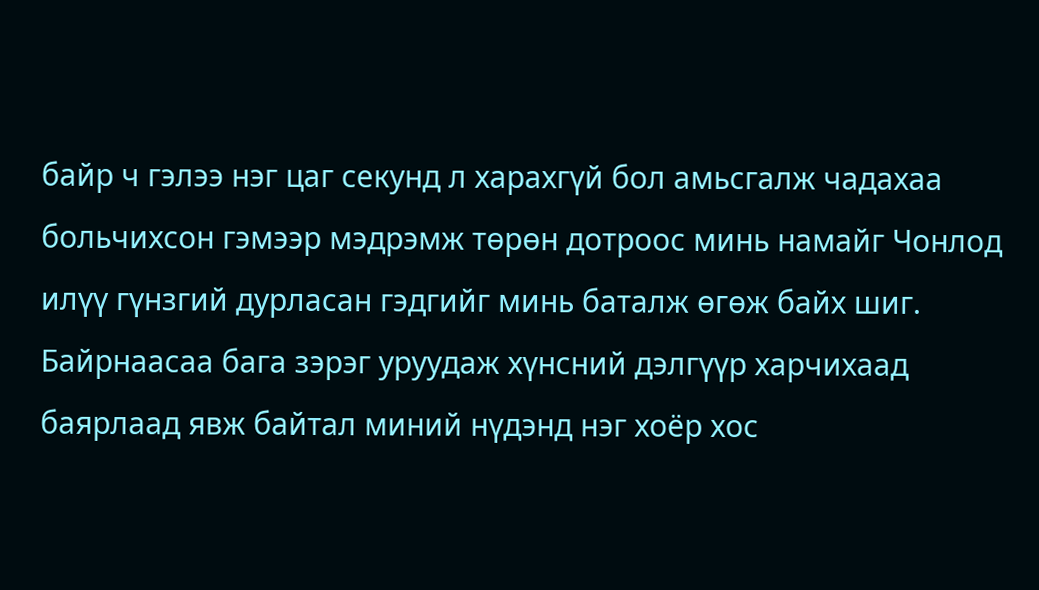байр ч гэлээ нэг цаг секунд л харахгүй бол амьсгалж чадахаа больчихсон гэмээр мэдрэмж төрөн дотроос минь намайг Чонлод илүү гүнзгий дурласан гэдгийг минь баталж өгөж байх шиг.
Байрнаасаа бага зэрэг уруудаж хүнсний дэлгүүр харчихаад баярлаад явж байтал миний нүдэнд нэг хоёр хос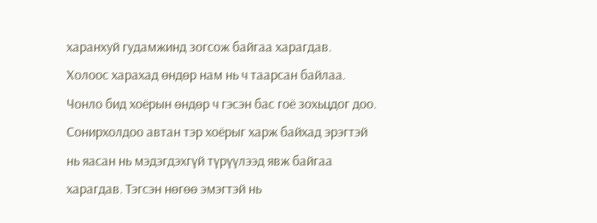харанхуй гудамжинд зогсож байгаа харагдав.
Холоос харахад өндөр нам нь ч таарсан байлаа. Чонло бид хоёрын өндөр ч гэсэн бас гоё зохьцдог доо.
Сонирхолдоо автан тэр хоёрыг харж байхад эрэгтэй нь яасан нь мэдэгдэхгүй түрүүлээд явж байгаа харагдав. Тэгсэн нөгөө эмэгтэй нь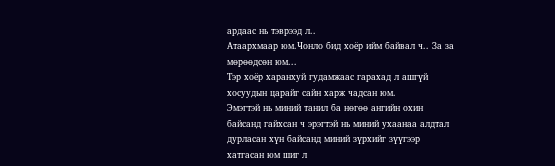ардаас нь тэврээд л..
Атаархмаар юм.Чонло бид хоёр ийм байвал ч.. За за мөрөөдсөн юм...
Тэр хоёр харанхуй гудамжаас гарахад л ашгүй хосуудын царайг сайн харж чадсан юм.
Эмэгтэй нь миний танил ба нөгөө ангийн охин байсанд гайхсан ч эрэгтэй нь миний ухаанаа алдтал дурласан хүн байсанд миний зүрхийг зүүгээр хатгасан юм шиг л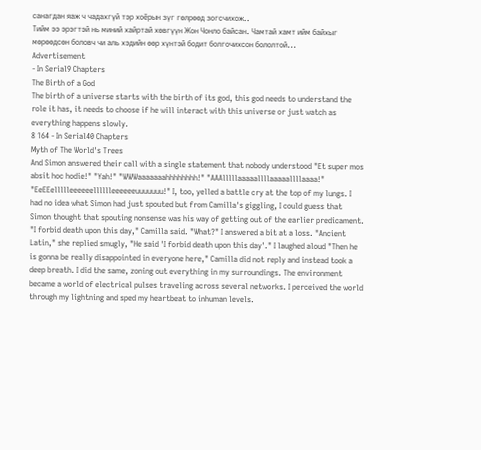санагдан яаж ч чадахгүй тэр хоёрын зүг гөлрөөд зогсчихож..
Тийм ээ эрэгтэй нь миний хайртай хөвгүүн Жон Чонло байсан. Чамтай хамт ийм байхыг мөрөөдсөн боловч чи аль хэдийн өөр хүнтэй бодит болгочихсон бололтой...
Advertisement
- In Serial9 Chapters
The Birth of a God
The birth of a universe starts with the birth of its god, this god needs to understand the role it has, it needs to choose if he will interact with this universe or just watch as everything happens slowly.
8 164 - In Serial40 Chapters
Myth of The World's Trees
And Simon answered their call with a single statement that nobody understood "Et super mos absit hoc hodie!" "Yah!" "WWWaaaaaaahhhhhhhh!" "AAAlllllaaaaallllaaaaallllaaaa!" "EeEEellllleeeeeelllllleeeeeeuuuuuuu!" I, too, yelled a battle cry at the top of my lungs. I had no idea what Simon had just spouted but from Camilla's giggling, I could guess that Simon thought that spouting nonsense was his way of getting out of the earlier predicament. "I forbid death upon this day," Camilla said. "What?" I answered a bit at a loss. "Ancient Latin," she replied smugly, "He said 'I forbid death upon this day'." I laughed aloud "Then he is gonna be really disappointed in everyone here," Camilla did not reply and instead took a deep breath. I did the same, zoning out everything in my surroundings. The environment became a world of electrical pulses traveling across several networks. I perceived the world through my lightning and sped my heartbeat to inhuman levels.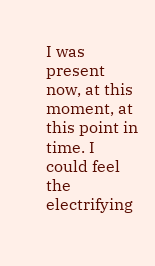I was present now, at this moment, at this point in time. I could feel the electrifying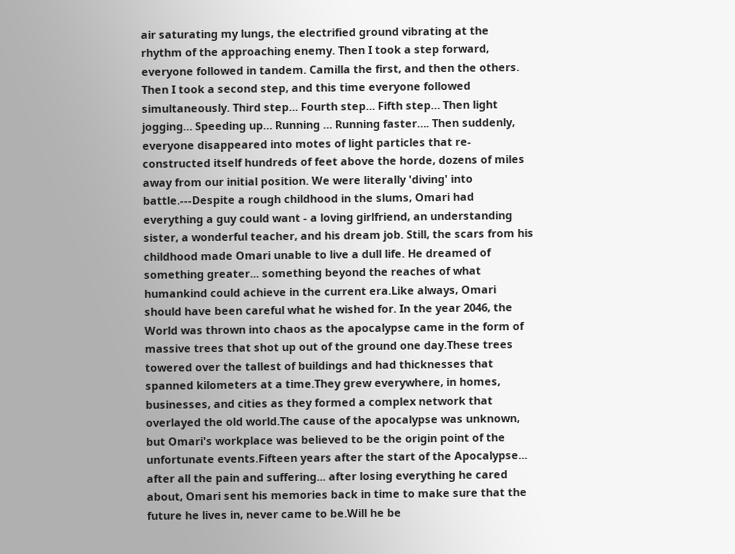air saturating my lungs, the electrified ground vibrating at the rhythm of the approaching enemy. Then I took a step forward, everyone followed in tandem. Camilla the first, and then the others. Then I took a second step, and this time everyone followed simultaneously. Third step… Fourth step… Fifth step… Then light jogging… Speeding up… Running … Running faster…. Then suddenly, everyone disappeared into motes of light particles that re-constructed itself hundreds of feet above the horde, dozens of miles away from our initial position. We were literally 'diving' into battle.---Despite a rough childhood in the slums, Omari had everything a guy could want - a loving girlfriend, an understanding sister, a wonderful teacher, and his dream job. Still, the scars from his childhood made Omari unable to live a dull life. He dreamed of something greater... something beyond the reaches of what humankind could achieve in the current era.Like always, Omari should have been careful what he wished for. In the year 2046, the World was thrown into chaos as the apocalypse came in the form of massive trees that shot up out of the ground one day.These trees towered over the tallest of buildings and had thicknesses that spanned kilometers at a time.They grew everywhere, in homes, businesses, and cities as they formed a complex network that overlayed the old world.The cause of the apocalypse was unknown, but Omari's workplace was believed to be the origin point of the unfortunate events.Fifteen years after the start of the Apocalypse... after all the pain and suffering... after losing everything he cared about, Omari sent his memories back in time to make sure that the future he lives in, never came to be.Will he be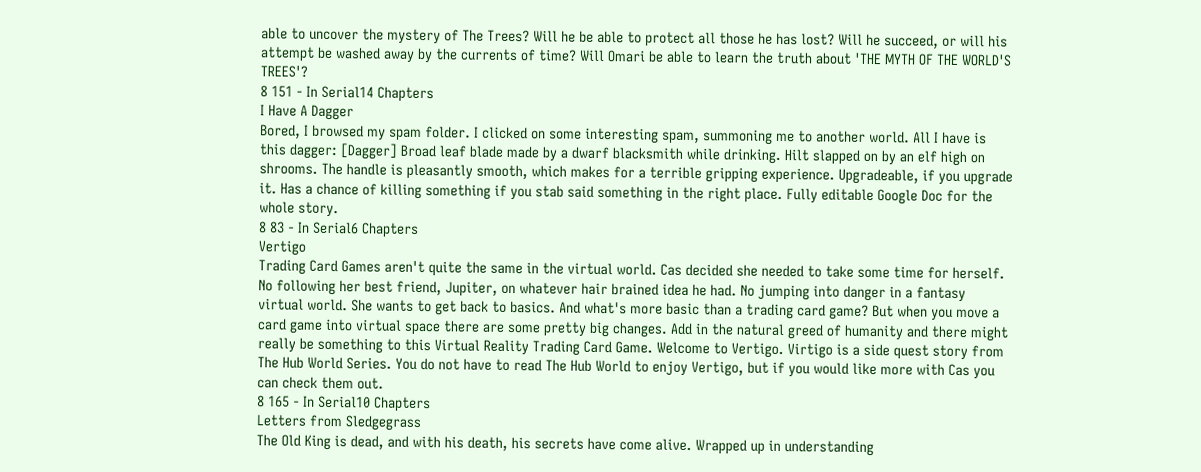able to uncover the mystery of The Trees? Will he be able to protect all those he has lost? Will he succeed, or will his attempt be washed away by the currents of time? Will Omari be able to learn the truth about 'THE MYTH OF THE WORLD'S TREES'?
8 151 - In Serial14 Chapters
I Have A Dagger
Bored, I browsed my spam folder. I clicked on some interesting spam, summoning me to another world. All I have is this dagger: [Dagger] Broad leaf blade made by a dwarf blacksmith while drinking. Hilt slapped on by an elf high on shrooms. The handle is pleasantly smooth, which makes for a terrible gripping experience. Upgradeable, if you upgrade it. Has a chance of killing something if you stab said something in the right place. Fully editable Google Doc for the whole story.
8 83 - In Serial6 Chapters
Vertigo
Trading Card Games aren't quite the same in the virtual world. Cas decided she needed to take some time for herself. No following her best friend, Jupiter, on whatever hair brained idea he had. No jumping into danger in a fantasy virtual world. She wants to get back to basics. And what's more basic than a trading card game? But when you move a card game into virtual space there are some pretty big changes. Add in the natural greed of humanity and there might really be something to this Virtual Reality Trading Card Game. Welcome to Vertigo. Virtigo is a side quest story from The Hub World Series. You do not have to read The Hub World to enjoy Vertigo, but if you would like more with Cas you can check them out.
8 165 - In Serial10 Chapters
Letters from Sledgegrass
The Old King is dead, and with his death, his secrets have come alive. Wrapped up in understanding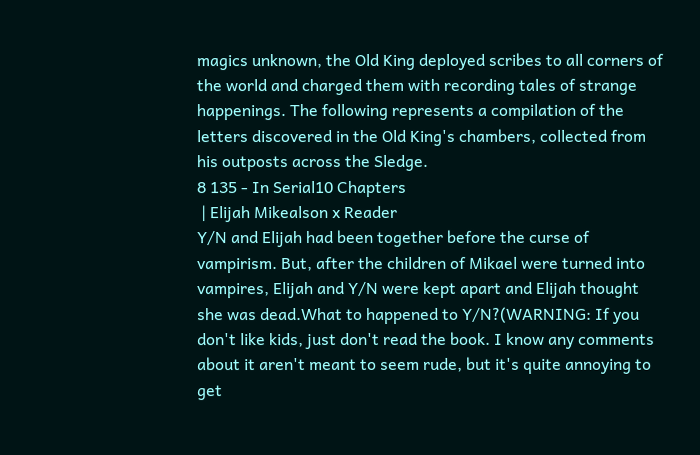magics unknown, the Old King deployed scribes to all corners of the world and charged them with recording tales of strange happenings. The following represents a compilation of the letters discovered in the Old King's chambers, collected from his outposts across the Sledge.
8 135 - In Serial10 Chapters
 | Elijah Mikealson x Reader
Y/N and Elijah had been together before the curse of vampirism. But, after the children of Mikael were turned into vampires, Elijah and Y/N were kept apart and Elijah thought she was dead.What to happened to Y/N?(WARNING: If you don't like kids, just don't read the book. I know any comments about it aren't meant to seem rude, but it's quite annoying to get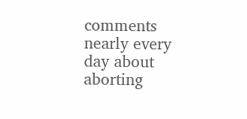comments nearly every day about aborting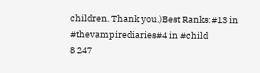children. Thank you.)Best Ranks:#13 in #thevampirediaries#4 in #child
8 247